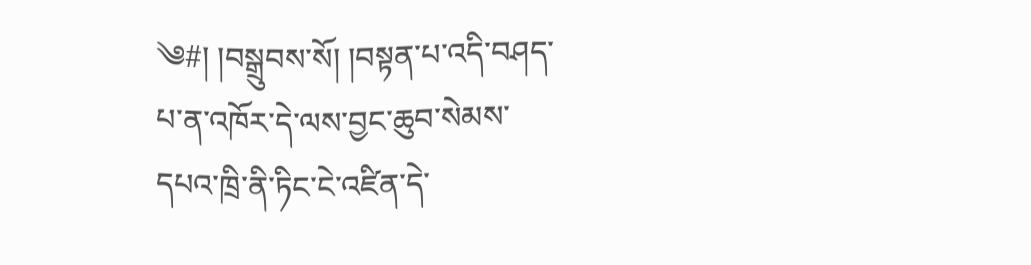༄#། །བསྒྲུབས་སོ། །བསྟན་པ་འདི་བཤད་པ་ན་འཁོར་དེ་ལས་བྱང་ཆུབ་སེམས་དཔའ་ཁྲི་ནི་ཏིང་ངེ་འཛིན་དེ་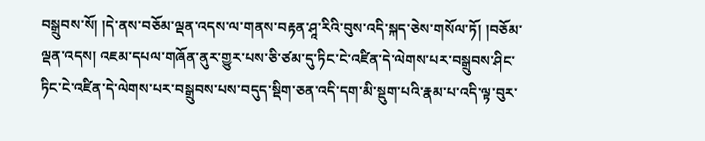བསྒྲུབས་སོ། །དེ་ནས་བཅོམ་ལྡན་འདས་ལ་གནས་བརྟན་ཤཱ་རིའི་བུས་འདི་སྐད་ཅེས་གསོལ་ཏོ། །བཅོམ་ལྡན་འདས། འཇམ་དཔལ་གཞོན་ནུར་གྱུར་པས་ཅི་ཙམ་དུ་ཏིང་ངེ་འཛིན་དེ་ལེགས་པར་བསྒྲུབས་ཤིང་ཏིང་ངེ་འཛིན་དེ་ལེགས་པར་བསྒྲུབས་པས་བདུད་སྡིག་ཅན་འདི་དག་མི་སྡུག་པའི་རྣམ་པ་འདི་ལྟ་བུར་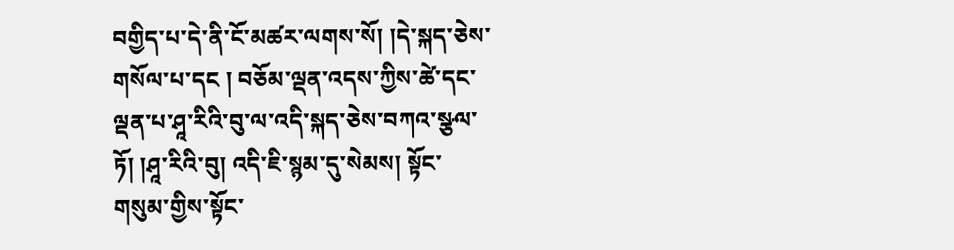བགྱིད་པ་དེ་ནི་ངོ་མཚར་ལགས་སོ། །དེ་སྐད་ཅེས་གསོལ་པ་དང ། བཅོམ་ལྡན་འདས་ཀྱིས་ཚེ་དང་ལྡན་པ་ཤཱ་རིའི་བུ་ལ་འདི་སྐད་ཅེས་བཀའ་སྩལ་ཏོ། །ཤཱ་རིའི་བུ། འདི་ཇི་སྙམ་དུ་སེམས། སྟོང་གསུམ་གྱིས་སྟོང་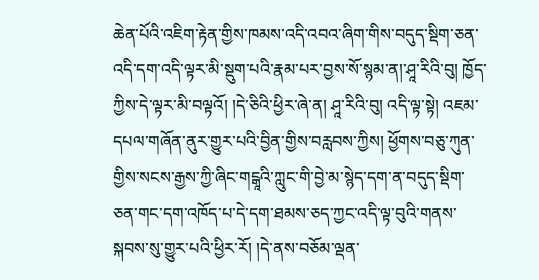ཆེན་པོའི་འཇིག་རྟེན་གྱིས་ཁམས་འདི་འབའ་ཞིག་གིས་བདུད་སྡིག་ཅན་འདི་དག་འདི་ལྟར་མི་སྡུག་པའི་རྣམ་པར་བྱས་སོ་སྙམ་ན།་ཤཱ་རིའི་བུ། ཁྱོད་ཀྱིས་དེ་ལྟར་མི་བལྟའོ། །དེ་ཅིའི་ཕྱིར་ཞེ་ན། ཤཱ་རིའི་བུ། འདི་ལྟ་སྟེ། འཇམ་དཔལ་གཞོན་ནུར་གྱུར་པའི་བྱིན་གྱིས་བརླབས་ཀྱིས། ཕྱོགས་བཅུ་ཀུན་གྱིས་སངས་རྒྱས་ཀྱི་ཞིང་གངྒཱའི་ཀླུང་གི་བྱེ་མ་སྙེད་དག་ན་བདུད་སྡིག་ཅན་གང་དག་འཁོད་པ་དེ་དག་ཐམས་ཅད་ཀྱང་འདི་ལྟ་བུའི་གནས་སྐབས་སུ་གྱུར་པའི་ཕྱིར་རོ། །དེ་ནས་བཅོམ་ལྡན་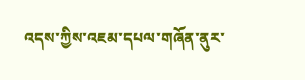འདས་ཀྱིས་འཇམ་དཔལ་གཞོན་ནུར་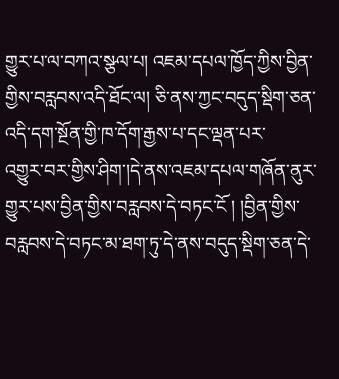གྱུར་པ་ལ་བཀའ་སྩལ་པ། འཇམ་དཔལ་ཁྱོད་ཀྱིས་བྱིན་གྱིས་བརླབས་འདི་ཐོང་ལ། ཅི་ནས་ཀྱང་བདུད་སྡིག་ཅན་འདི་དག་སྔོན་གྱི་ཁ་དོག་རྒྱས་པ་དང་ལྡན་པར་
འགྱུར་བར་གྱིས་ཤིག་།དེ་ནས་འཇམ་དཔལ་གཞོན་ནུར་གྱུར་པས་བྱིན་གྱིས་བརླབས་དེ་བཏང་ངོ ། །བྱིན་གྱིས་བརླབས་དེ་བཏང་མ་ཐག་ཏུ་དེ་ནས་བདུད་སྡིག་ཅན་དེ་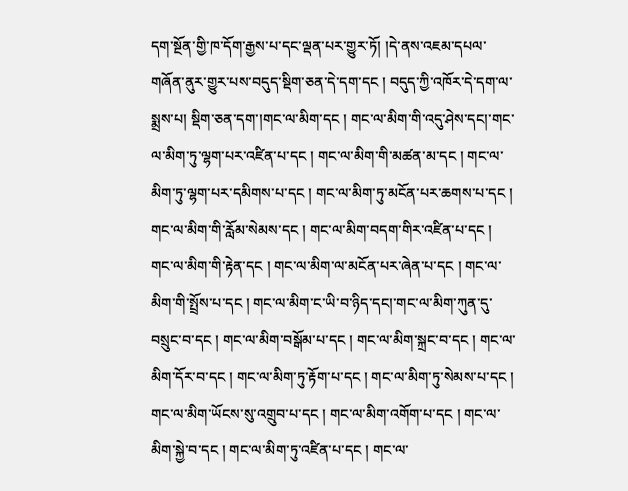དག་སྔོན་གྱི་ཁ་དོག་རྒྱས་པ་དང་ལྡན་པར་གྱུར་ཏོ། །དེ་ནས་འཇམ་དཔལ་གཞོན་ནུར་གྱུར་པས་བདུད་སྡིག་ཅན་དེ་དག་དང ། བདུད་ཀྱི་འཁོར་དེ་དག་ལ་སྨྲས་པ། སྡིག་ཅན་དག་།གང་ལ་མིག་དང ། གང་ལ་མིག་གི་འདུ་ཤེས་དང།་གང་ལ་མིག་ཏུ་ལྷག་པར་འཛིན་པ་དང ། གང་ལ་མིག་གི་མཚན་མ་དང ། གང་ལ་མིག་ཏུ་ལྷག་པར་དམིགས་པ་དང ། གང་ལ་མིག་ཏུ་མངོན་པར་ཆགས་པ་དང ། གང་ལ་མིག་གི་རློམ་སེམས་དང ། གང་ལ་མིག་བདག་གིར་འཛིན་པ་དང ། གང་ལ་མིག་གི་རྟེན་དང ། གང་ལ་མིག་ལ་མངོན་པར་ཞེན་པ་དང ། གང་ལ་མིག་གི་སྤྲོས་པ་དང ། གང་ལ་མིག་ང་ཡི་བ་ཉིད་དང།་གང་ལ་མིག་ཀུན་དུ་བསྲུང་བ་དང ། གང་ལ་མིག་བསྒོམ་པ་དང ། གང་ལ་མིག་སྐྲང་བ་དང ། གང་ལ་མིག་དོར་བ་དང ། གང་ལ་མིག་ཏུ་རྟོག་པ་དང ། གང་ལ་མིག་ཏུ་སེམས་པ་དང ། གང་ལ་མིག་ཡོངས་སུ་འགྲུབ་པ་དང ། གང་ལ་མིག་འགོག་པ་དང ། གང་ལ་མིག་སྐྱེ་བ་དང ། གང་ལ་མིག་ཏུ་འཛིན་པ་དང ། གང་ལ་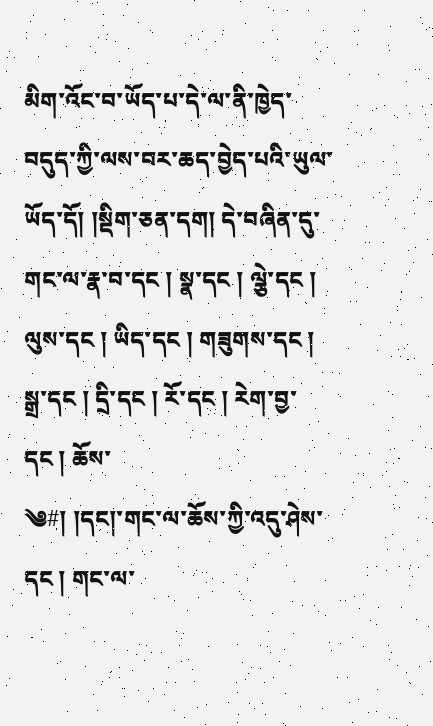མིག་འོང་བ་ཡོད་པ་དེ་ལ་ནི་ཁྱེད་བདུད་ཀྱི་ལས་བར་ཆད་བྱེད་པའི་ཡུལ་ཡོད་དོ། །སྡིག་ཅན་དག། དེ་བཞིན་དུ་གང་ལ་རྣ་བ་དང ། སྣ་དང ། ལྕེ་དང ། ལུས་དང ། ཡིད་དང ། གཟུགས་དང ། སྒྲ་དང ། དྲི་དང ། རོ་དང ། རེག་བྱ་དང ། ཆོས་
༄#། །དང།་གང་ལ་ཆོས་ཀྱི་འདུ་ཤེས་དང ། གང་ལ་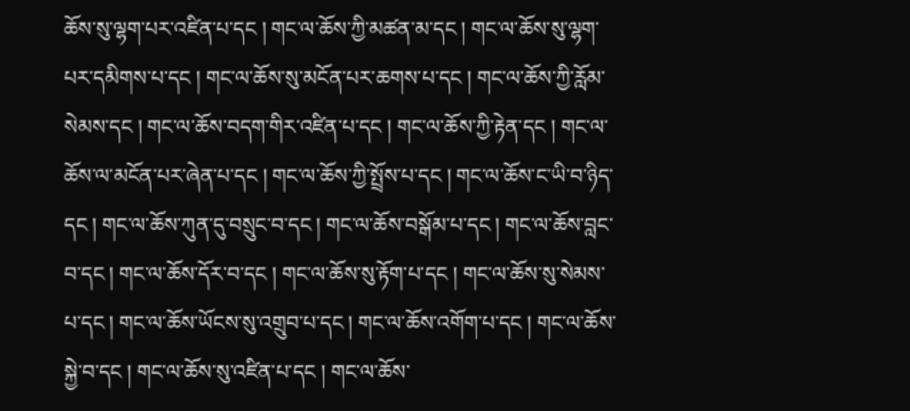ཆོས་སུ་ལྷག་པར་འཛིན་པ་དང ། གང་ལ་ཆོས་ཀྱི་མཚན་མ་དང ། གང་ལ་ཆོས་སུ་ལྷག་པར་དམིགས་པ་དང ། གང་ལ་ཆོས་སུ་མངོན་པར་ཆགས་པ་དང ། གང་ལ་ཆོས་ཀྱི་རློམ་སེམས་དང ། གང་ལ་ཆོས་བདག་གིར་འཛིན་པ་དང ། གང་ལ་ཆོས་ཀྱི་རྟེན་དང ། གང་ལ་ཆོས་ལ་མངོན་པར་ཞེན་པ་དང ། གང་ལ་ཆོས་ཀྱི་སྤྲོས་པ་དང ། གང་ལ་ཆོས་ང་ཡི་བ་ཉིད་དང ། གང་ལ་ཆོས་ཀུན་དུ་བསྲུང་བ་དང ། གང་ལ་ཆོས་བསྒོམ་པ་དང ། གང་ལ་ཆོས་བླང་བ་དང ། གང་ལ་ཆོས་དོར་བ་དང ། གང་ལ་ཆོས་སུ་རྟོག་པ་དང ། གང་ལ་ཆོས་སུ་སེམས་པ་དང ། གང་ལ་ཆོས་ཡོངས་སུ་འགྲུབ་པ་དང ། གང་ལ་ཆོས་འགོག་པ་དང ། གང་ལ་ཆོས་སྐྱེ་བ་དང ། གང་ལ་ཆོས་སུ་འཛིན་པ་དང ། གང་ལ་ཆོས་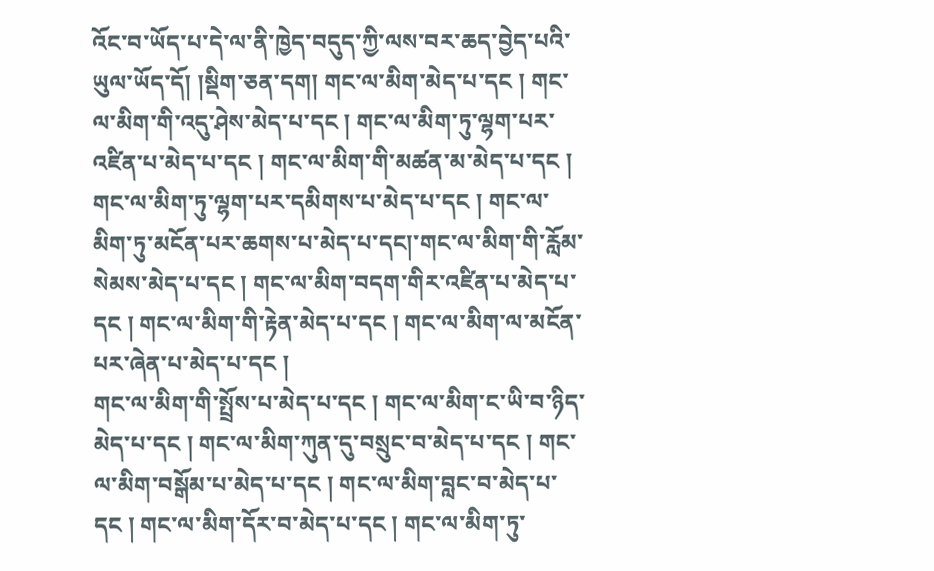འོང་བ་ཡོད་པ་དེ་ལ་ནི་ཁྱེད་བདུད་ཀྱི་ལས་བར་ཆད་བྱེད་པའི་ཡུལ་ཡོད་དོ། །སྡིག་ཅན་དག། གང་ལ་མིག་མེད་པ་དང ། གང་ལ་མིག་གི་འདུ་ཤེས་མེད་པ་དང ། གང་ལ་མིག་ཏུ་ལྷག་པར་འཛིན་པ་མེད་པ་དང ། གང་ལ་མིག་གི་མཚན་མ་མེད་པ་དང ། གང་ལ་མིག་ཏུ་ལྷག་པར་དམིགས་པ་མེད་པ་དང ། གང་ལ་མིག་ཏུ་མངོན་པར་ཆགས་པ་མེད་པ་དང།་གང་ལ་མིག་གི་རློམ་སེམས་མེད་པ་དང ། གང་ལ་མིག་བདག་གིར་འཛིན་པ་མེད་པ་དང ། གང་ལ་མིག་གི་རྟེན་མེད་པ་དང ། གང་ལ་མིག་ལ་མངོན་པར་ཞེན་པ་མེད་པ་དང །
གང་ལ་མིག་གི་སྤྲོས་པ་མེད་པ་དང ། གང་ལ་མིག་ང་ཡི་བ་ཉིད་མེད་པ་དང ། གང་ལ་མིག་ཀུན་དུ་བསྲུང་བ་མེད་པ་དང ། གང་ལ་མིག་བསྒོམ་པ་མེད་པ་དང ། གང་ལ་མིག་བླང་བ་མེད་པ་དང ། གང་ལ་མིག་དོར་བ་མེད་པ་དང ། གང་ལ་མིག་ཏུ་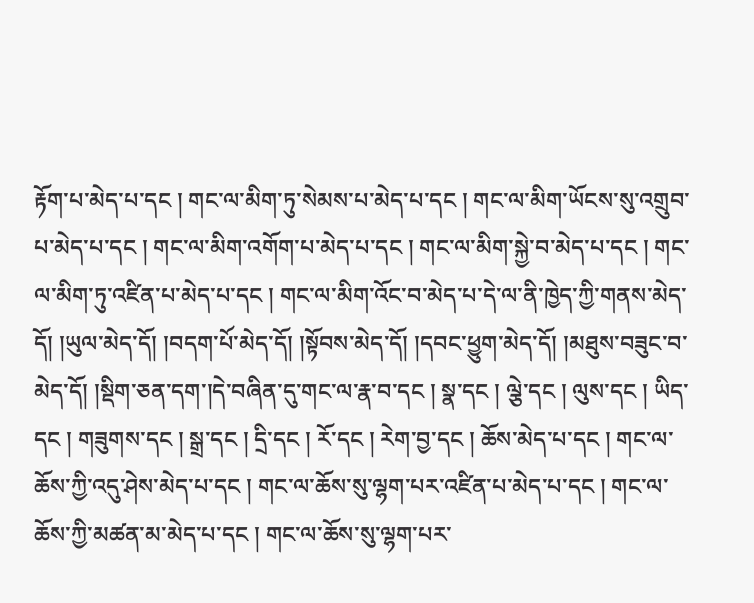རྟོག་པ་མེད་པ་དང ། གང་ལ་མིག་ཏུ་སེམས་པ་མེད་པ་དང ། གང་ལ་མིག་ཡོངས་སུ་འགྲུབ་པ་མེད་པ་དང ། གང་ལ་མིག་འགོག་པ་མེད་པ་དང ། གང་ལ་མིག་སྐྱེ་བ་མེད་པ་དང ། གང་ལ་མིག་ཏུ་འཛིན་པ་མེད་པ་དང ། གང་ལ་མིག་འོང་བ་མེད་པ་དེ་ལ་ནི་ཁྱེད་ཀྱི་གནས་མེད་དོ། །ཡུལ་མེད་དོ། །བདག་པོ་མེད་དོ། །སྟོབས་མེད་དོ། །དབང་ཕྱུག་མེད་དོ། །མཐུས་བཟུང་བ་མེད་དོ། །སྡིག་ཅན་དག་།དེ་བཞིན་དུ་གང་ལ་རྣ་བ་དང ། སྣ་དང ། ལྕེ་དང ། ལུས་དང ། ཡིད་དང ། གཟུགས་དང ། སྒྲ་དང ། དྲི་དང ། རོ་དང ། རེག་བྱ་དང ། ཆོས་མེད་པ་དང ། གང་ལ་ཆོས་ཀྱི་འདུ་ཤེས་མེད་པ་དང ། གང་ལ་ཆོས་སུ་ལྷག་པར་འཛིན་པ་མེད་པ་དང ། གང་ལ་ཆོས་ཀྱི་མཚན་མ་མེད་པ་དང ། གང་ལ་ཆོས་སུ་ལྷག་པར་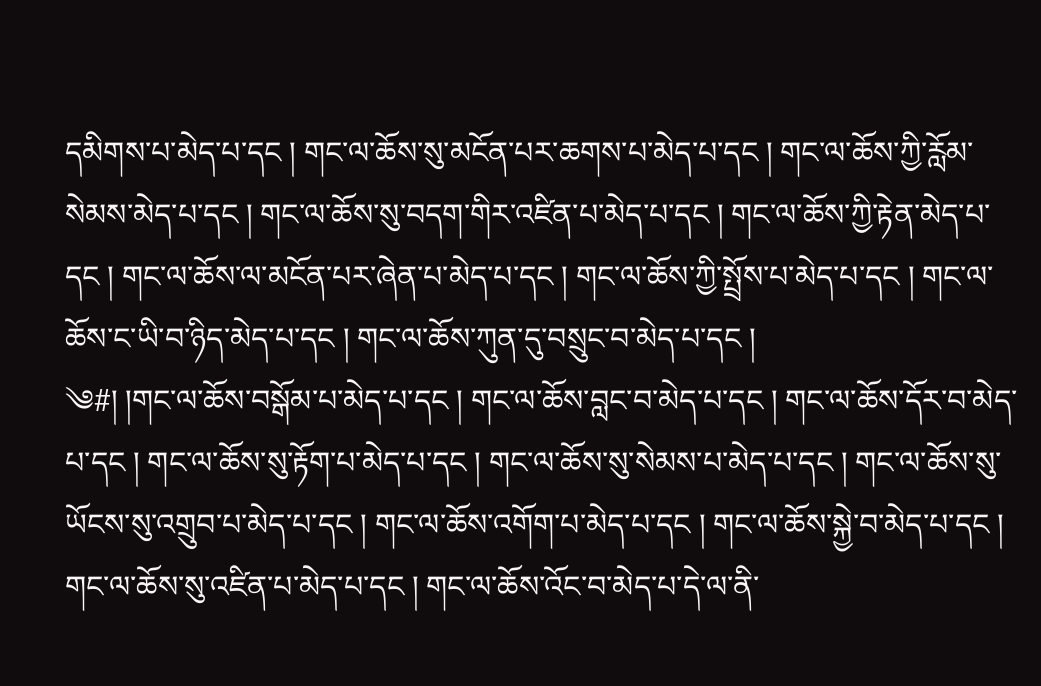དམིགས་པ་མེད་པ་དང ། གང་ལ་ཆོས་སུ་མངོན་པར་ཆགས་པ་མེད་པ་དང ། གང་ལ་ཆོས་ཀྱི་རློམ་སེམས་མེད་པ་དང ། གང་ལ་ཆོས་སུ་བདག་གིར་འཛིན་པ་མེད་པ་དང ། གང་ལ་ཆོས་ཀྱི་རྟེན་མེད་པ་དང ། གང་ལ་ཆོས་ལ་མངོན་པར་ཞེན་པ་མེད་པ་དང ། གང་ལ་ཆོས་ཀྱི་སྤྲོས་པ་མེད་པ་དང ། གང་ལ་ཆོས་ང་ཡི་བ་ཉིད་མེད་པ་དང ། གང་ལ་ཆོས་ཀུན་དུ་བསྲུང་བ་མེད་པ་དང །
༄#། །གང་ལ་ཆོས་བསྒོམ་པ་མེད་པ་དང ། གང་ལ་ཆོས་བླང་བ་མེད་པ་དང ། གང་ལ་ཆོས་དོར་བ་མེད་པ་དང ། གང་ལ་ཆོས་སུ་རྟོག་པ་མེད་པ་དང ། གང་ལ་ཆོས་སུ་སེམས་པ་མེད་པ་དང ། གང་ལ་ཆོས་སུ་ཡོངས་སུ་འགྲུབ་པ་མེད་པ་དང ། གང་ལ་ཆོས་འགོག་པ་མེད་པ་དང ། གང་ལ་ཆོས་སྐྱེ་བ་མེད་པ་དང ། གང་ལ་ཆོས་སུ་འཛིན་པ་མེད་པ་དང ། གང་ལ་ཆོས་འོང་བ་མེད་པ་དེ་ལ་ནི་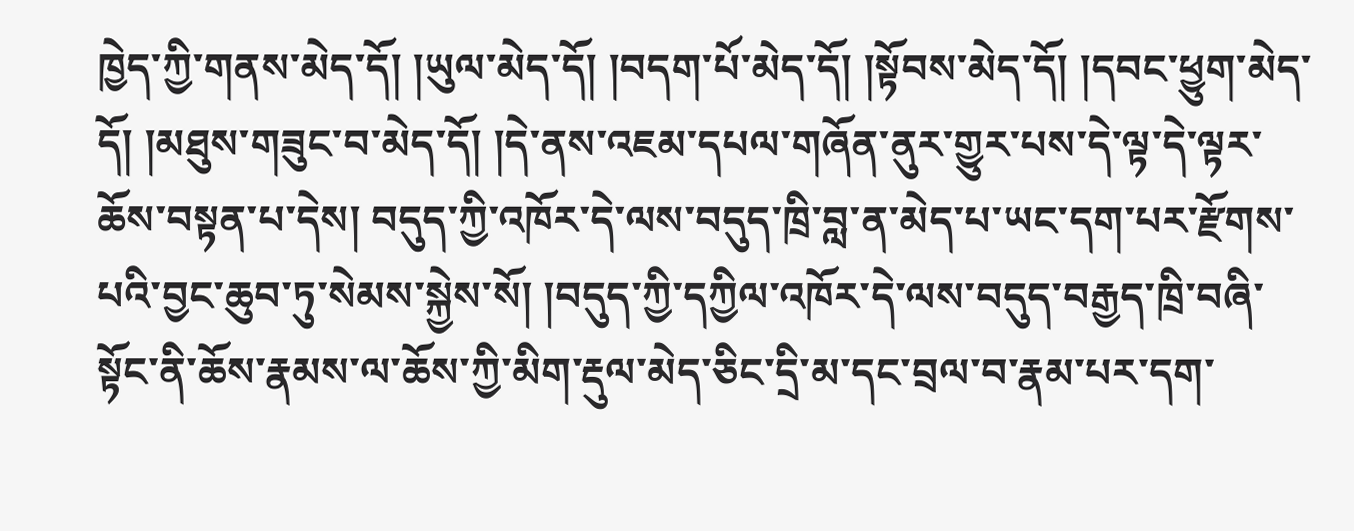ཁྱེད་ཀྱི་གནས་མེད་དོ། །ཡུལ་མེད་དོ། །བདག་པོ་མེད་དོ། །སྟོབས་མེད་དོ། །དབང་ཕྱུག་མེད་དོ། །མཐུས་གཟུང་བ་མེད་དོ། །དེ་ནས་འཇམ་དཔལ་གཞོན་ནུར་གྱུར་པས་དེ་ལྟ་དེ་ལྟར་ཆོས་བསྟན་པ་དེས། བདུད་ཀྱི་འཁོར་དེ་ལས་བདུད་ཁྲི་བླ་ན་མེད་པ་ཡང་དག་པར་རྫོགས་པའི་བྱང་ཆུབ་ཏུ་སེམས་སྐྱེས་སོ། །བདུད་ཀྱི་དཀྱིལ་འཁོར་དེ་ལས་བདུད་བརྒྱད་ཁྲི་བཞི་སྟོང་ནི་ཆོས་རྣམས་ལ་ཆོས་ཀྱི་མིག་རྡུལ་མེད་ཅིང་དྲི་མ་དང་བྲལ་བ་རྣམ་པར་དག་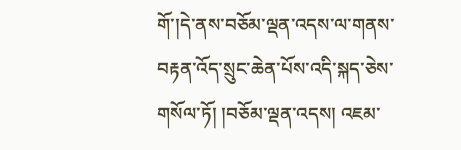གོ་།དེ་ནས་བཅོམ་ལྡན་འདས་ལ་གནས་བརྟན་འོད་སྲུང་ཆེན་པོས་འདི་སྐད་ཅེས་གསོལ་ཏོ། །བཅོམ་ལྡན་འདས། འཇམ་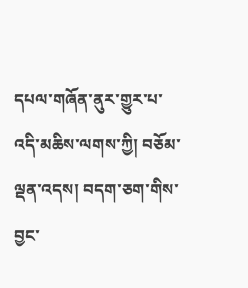དཔལ་གཞོན་ནུར་གྱུར་པ་འདི་མཆིས་ལགས་ཀྱི། བཅོམ་ལྡན་འདས། བདག་ཅག་གིས་བྱང་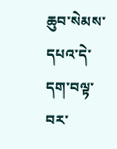ཆུབ་སེམས་དཔའ་དེ་དག་བལྟ་བར་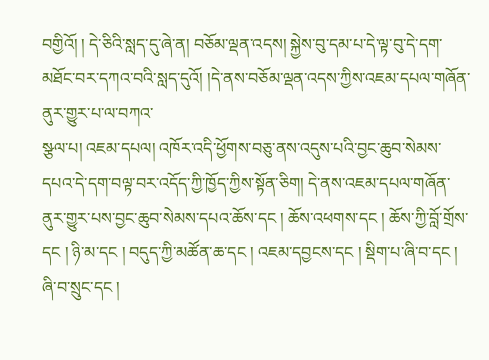བགྱིའོ། ། དེ་ཅིའི་སླད་དུ་ཞེ་ན། བཅོམ་ལྡན་འདས། སྐྱེས་བུ་དམ་པ་དེ་ལྟ་བུ་དེ་དག་མཐོང་བར་དཀའ་བའི་སླད་དུའོ། །དེ་ནས་བཅོམ་ལྡན་འདས་ཀྱིས་འཇམ་དཔལ་གཞོན་ནུར་གྱུར་པ་ལ་བཀའ་
སྩལ་པ། འཇམ་དཔལ། འཁོར་འདི་ཕྱོགས་བཅུ་ནས་འདུས་པའི་བྱང་ཆུབ་སེམས་དཔའ་དེ་དག་བལྟ་བར་འདོད་ཀྱི་ཁྱོད་ཀྱིས་སྟོན་ཅིག། དེ་ནས་འཇམ་དཔལ་གཞོན་ནུར་གྱུར་པས་བྱང་ཆུབ་སེམས་དཔའ་ཆོས་དང ། ཆོས་འཕགས་དང ། ཆོས་ཀྱི་བློ་གྲོས་དང ། ཉི་མ་དང ། བདུད་ཀྱི་མཚོན་ཆ་དང ། འཇམ་དབྱངས་དང ། སྡིག་པ་ཞི་བ་དང ། ཞི་བ་སྲུང་དང །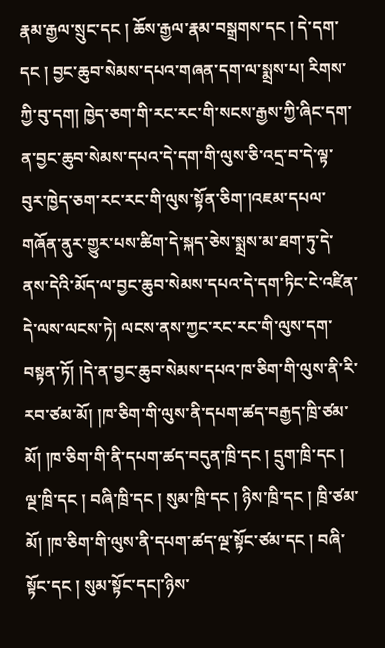རྣམ་རྒྱལ་སྲུང་དང ། ཆོས་རྒྱལ་རྣམ་བསྒྲགས་དང ། དེ་དག་དང ། བྱང་ཆུབ་སེམས་དཔའ་གཞན་དག་ལ་སྨྲས་པ། རིགས་ཀྱི་བུ་དག། ཁྱེད་ཅག་གི་རང་རང་གི་སངས་རྒྱས་ཀྱི་ཞིང་དག་ན་བྱང་ཆུབ་སེམས་དཔའ་དེ་དག་གི་ལུས་ཅི་འདྲ་བ་དེ་ལྟ་བུར་ཁྱེད་ཅག་རང་རང་གི་ལུས་སྟོན་ཅིག་།འཇམ་དཔལ་གཞོན་ནུར་གྱུར་པས་ཚིག་དེ་སྐད་ཅེས་སྨྲས་མ་ཐག་ཏུ་དེ་ནས་དེའི་མོད་ལ་བྱང་ཆུབ་སེམས་དཔའ་དེ་དག་ཏིང་ངེ་འཛིན་དེ་ལས་ལངས་ཏེ། ལངས་ནས་ཀྱང་རང་རང་གི་ལུས་དག་བསྟན་ཏོ། །དེ་ན་བྱང་ཆུབ་སེམས་དཔའ་ཁ་ཅིག་གི་ལུས་ནི་རི་རབ་ཙམ་མོ། །ཁ་ཅིག་གི་ལུས་ནི་དཔག་ཚད་བརྒྱད་ཁྲི་ཙམ་མོ། །ཁ་ཅིག་གི་ནི་དཔག་ཚད་བདུན་ཁྲི་དང ། དྲུག་ཁྲི་དང ། ལྔ་ཁྲི་དང ། བཞི་ཁྲི་དང ། སུམ་ཁྲི་དང ། ཉིས་ཁྲི་དང ། ཁྲི་ཙམ་མོ། །ཁ་ཅིག་གི་ལུས་ནི་དཔག་ཚད་ལྔ་སྟོང་ཙམ་དང ། བཞི་སྟོང་དང ། སུམ་སྟོང་དང།་ཉིས་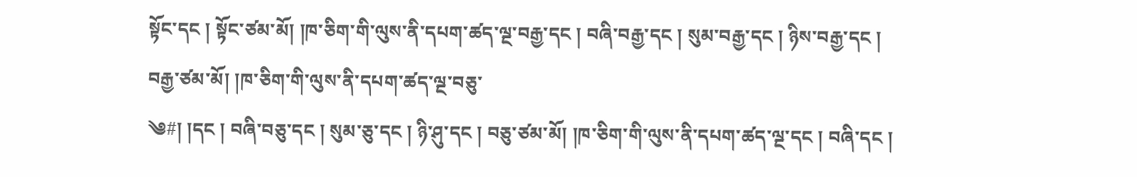སྟོང་དང ། སྟོང་ཙམ་མོ། །ཁ་ཅིག་གི་ལུས་ནི་དཔག་ཚད་ལྔ་བརྒྱ་དང ། བཞི་བརྒྱ་དང ། སུམ་བརྒྱ་དང ། ཉིས་བརྒྱ་དང ། བརྒྱ་ཙམ་མོ། །ཁ་ཅིག་གི་ལུས་ནི་དཔག་ཚད་ལྔ་བཅུ་
༄#། །དང ། བཞི་བཅུ་དང ། སུམ་ཅུ་དང ། ཉི་ཤུ་དང ། བཅུ་ཙམ་མོ། །ཁ་ཅིག་གི་ལུས་ནི་དཔག་ཚད་ལྔ་དང ། བཞི་དང །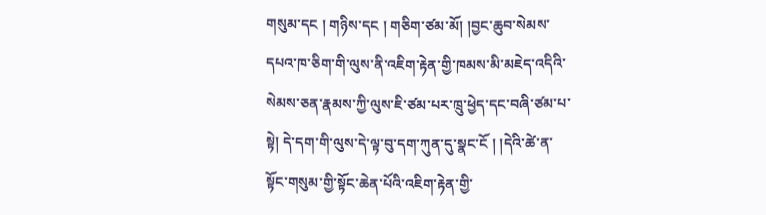གསུམ་དང ། གཉིས་དང ། གཅིག་ཙམ་མོ། །བྱང་ཆུབ་སེམས་དཔའ་ཁ་ཅིག་གི་ལུས་ནི་འཇིག་རྟེན་གྱི་ཁམས་མི་མཇེད་འདིའི་སེམས་ཅན་རྣམས་ཀྱི་ལུས་ཇི་ཙམ་པར་ཁྲུ་ཕྱེད་དང་བཞི་ཙམ་པ་སྟེ། དེ་དག་གི་ལུས་དེ་ལྟ་བུ་དག་ཀུན་དུ་སྣང་ངོ ། །དེའི་ཚེ་ན་སྟོང་གསུམ་གྱི་སྟོང་ཆེན་པོའི་འཇིག་རྟེན་གྱི་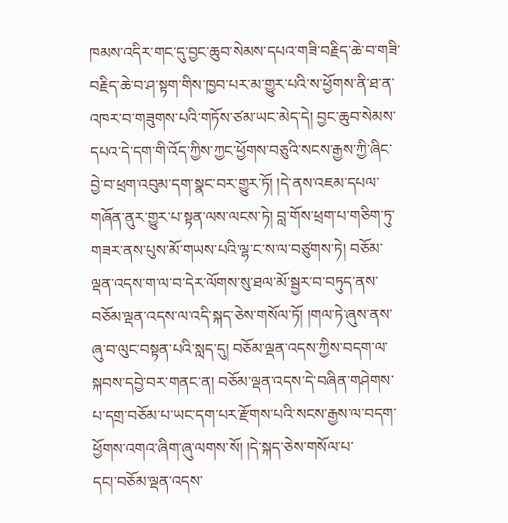ཁམས་འདིར་གང་དུ་བྱང་ཆུབ་སེམས་དཔའ་གཟི་བརྗིད་ཆེ་བ་གཟི་བརྗིད་ཆེ་བ་ཤ་སྟག་གིས་ཁྱབ་པར་མ་གྱུར་པའི་ས་ཕྱོགས་ནི་ཐ་ན་འཁར་བ་གཟུགས་པའི་གཏོས་ཙམ་ཡང་མེད་དེ། བྱང་ཆུབ་སེམས་དཔའ་དེ་དག་གི་འོད་ཀྱིས་ཀྱང་ཕྱོགས་བཅུའི་སངས་རྒྱས་ཀྱི་ཞིང་བྱེ་བ་ཕྲག་འབུམ་དག་སྣང་བར་གྱུར་ཏོ། །དེ་ནས་འཇམ་དཔལ་གཞོན་ནུར་གྱུར་པ་སྟན་ལས་ལངས་ཏེ། བླ་གོས་ཕྲག་པ་གཅིག་ཏུ་གཟར་ནས་པུས་མོ་གཡས་པའི་ལྷ་ང་ས་ལ་བཙུགས་ཏེ། བཅོམ་ལྡན་འདས་ག་ལ་བ་དེར་ལོགས་སུ་ཐལ་མོ་སྦྱར་བ་བཏུད་ནས་བཅོམ་ལྡན་འདས་ལ་འདི་སྐད་ཅེས་གསོལ་ཏོ། །གལ་ཏེ་ཞུས་ནས་ཞུ་བ་ལུང་བསྟན་པའི་སླད་དུ། བཅོམ་ལྡན་འདས་ཀྱིས་བདག་ལ་སྐབས་དབྱེ་བར་གནང་ན། བཅོམ་ལྡན་འདས་དེ་བཞིན་གཤེགས་པ་དགྲ་བཅོམ་པ་ཡང་དག་པར་རྫོགས་པའི་སངས་རྒྱས་ལ་བདག་ཕྱོགས་འགའ་ཞིག་ཞུ་ལགས་སོ། །དེ་སྐད་ཅེས་གསོལ་པ་
དང།་བཅོམ་ལྡན་འདས་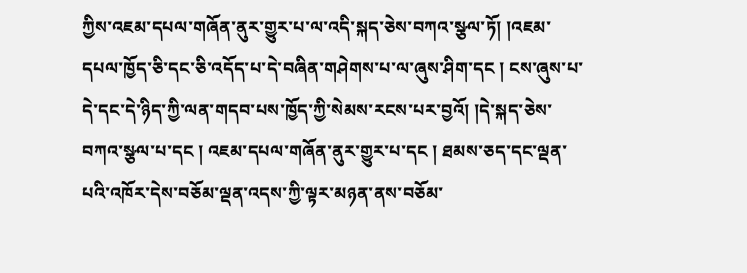ཀྱིས་འཇམ་དཔལ་གཞོན་ནུར་གྱུར་པ་ལ་འདི་སྐད་ཅེས་བཀའ་སྩལ་ཏོ། །འཇམ་དཔལ་ཁྱོད་ཅི་དང་ཅི་འདོད་པ་དེ་བཞིན་གཤེགས་པ་ལ་ཞུས་ཤིག་དང ། ངས་ཞུས་པ་དེ་དང་དེ་ཉིད་ཀྱི་ལན་གདབ་པས་ཁྱོད་ཀྱི་སེམས་རངས་པར་བྱའོ། །དེ་སྐད་ཅེས་བཀའ་སྩལ་པ་དང ། འཇམ་དཔལ་གཞོན་ནུར་གྱུར་པ་དང ། ཐམས་ཅད་དང་ལྡན་པའི་འཁོར་དེས་བཅོམ་ལྡན་འདས་ཀྱི་ལྟར་མཉན་ནས་བཅོམ་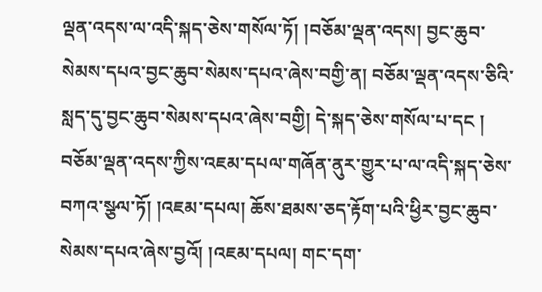ལྡན་འདས་ལ་འདི་སྐད་ཅེས་གསོལ་ཏོ། །བཅོམ་ལྡན་འདས། བྱང་ཆུབ་སེམས་དཔའ་བྱང་ཆུབ་སེམས་དཔའ་ཞེས་བགྱི་ན། བཅོམ་ལྡན་འདས་ཅིའི་སླད་དུ་བྱང་ཆུབ་སེམས་དཔའ་ཞེས་བགྱི། དེ་སྐད་ཅེས་གསོལ་པ་དང ། བཅོམ་ལྡན་འདས་ཀྱིས་འཇམ་དཔལ་གཞོན་ནུར་གྱུར་པ་ལ་འདི་སྐད་ཅེས་བཀའ་སྩལ་ཏོ། །འཇམ་དཔལ། ཆོས་ཐམས་ཅད་རྟོག་པའི་ཕྱིར་བྱང་ཆུབ་སེམས་དཔའ་ཞེས་བྱའོ། །འཇམ་དཔལ། གང་དག་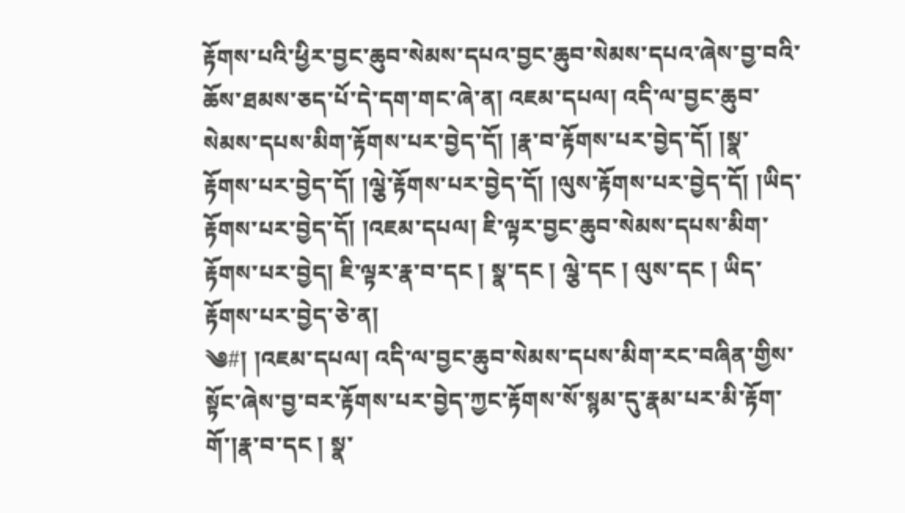རྟོགས་པའི་ཕྱིར་བྱང་ཆུབ་སེམས་དཔའ་བྱང་ཆུབ་སེམས་དཔའ་ཞེས་བྱ་བའི་ཆོས་ཐམས་ཅད་པོ་དེ་དག་གང་ཞེ་ན། འཇམ་དཔལ། འདི་ལ་བྱང་ཆུབ་སེམས་དཔས་མིག་རྟོགས་པར་བྱེད་དོ། །རྣ་བ་རྟོགས་པར་བྱེད་དོ། །སྣ་རྟོགས་པར་བྱེད་དོ། །ལྕེ་རྟོགས་པར་བྱེད་དོ། །ལུས་རྟོགས་པར་བྱེད་དོ། །ཡིད་རྟོགས་པར་བྱེད་དོ། །འཇམ་དཔལ། ཇི་ལྟར་བྱང་ཆུབ་སེམས་དཔས་མིག་རྟོགས་པར་བྱེད། ཇི་ལྟར་རྣ་བ་དང ། སྣ་དང ། ལྕེ་དང ། ལུས་དང ། ཡིད་རྟོགས་པར་བྱེད་ཅེ་ན།
༄#། །འཇམ་དཔལ། འདི་ལ་བྱང་ཆུབ་སེམས་དཔས་མིག་རང་བཞིན་གྱིས་སྟོང་ཞེས་བྱ་བར་རྟོགས་པར་བྱེད་ཀྱང་རྟོགས་སོ་སྙམ་དུ་རྣམ་པར་མི་རྟོག་གོ་།རྣ་བ་དང ། སྣ་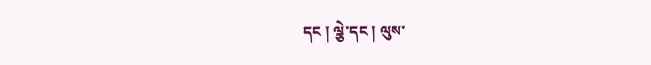དང ། ལྕེ་དང ། ལུས་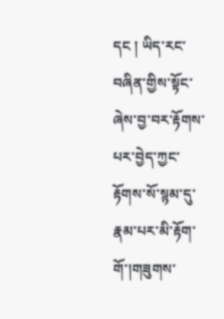དང ། ཡིད་རང་བཞིན་གྱིས་སྟོང་ཞེས་བྱ་བར་རྟོགས་པར་བྱེད་ཀྱང་རྟོགས་སོ་སྙམ་དུ་རྣམ་པར་མི་རྟོག་གོ་།གཟུགས་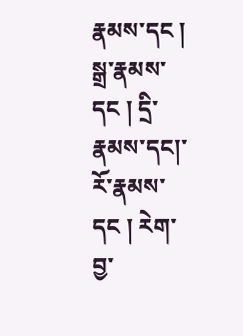རྣམས་དང ། སྒྲ་རྣམས་དང ། དྲི་རྣམས་དང།་རོ་རྣམས་དང ། རེག་བྱ་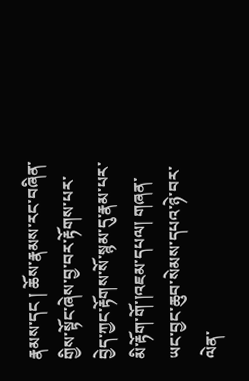རྣམས་དང ། ཆོས་རྣམས་རང་བཞིན་གྱིས་སྟོང་ཞེས་བྱ་བར་རྟོགས་པར་བྱེད་ཀྱང་རྟོགས་སོ་སྙམ་དུ་རྣམ་པར་མི་རྟོག་གོ་།འཇམ་དཔལ། གཞན་ཡང་བྱང་ཆུབ་སེམས་དཔའ་ཉེ་བར་ལེན་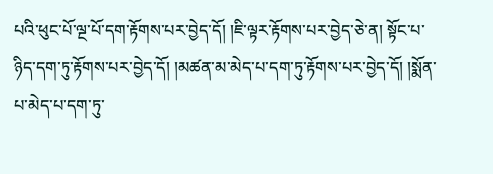པའི་ཕུང་པོ་ལྔ་པོ་དག་རྟོགས་པར་བྱེད་དོ། །ཇི་ལྟར་རྟོགས་པར་བྱེད་ཅེ་ན། སྟོང་པ་ཉིད་དག་ཏུ་རྟོགས་པར་བྱེད་དོ། །མཚན་མ་མེད་པ་དག་ཏུ་རྟོགས་པར་བྱེད་དོ། །སྨོན་པ་མེད་པ་དག་ཏུ་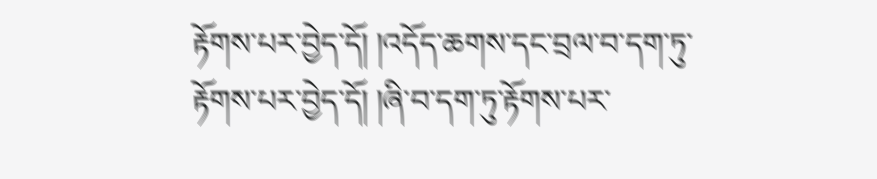རྟོགས་པར་བྱེད་དོ། །འདོད་ཆགས་དང་བྲལ་བ་དག་ཏུ་རྟོགས་པར་བྱེད་དོ། །ཞི་བ་དག་ཏུ་རྟོགས་པར་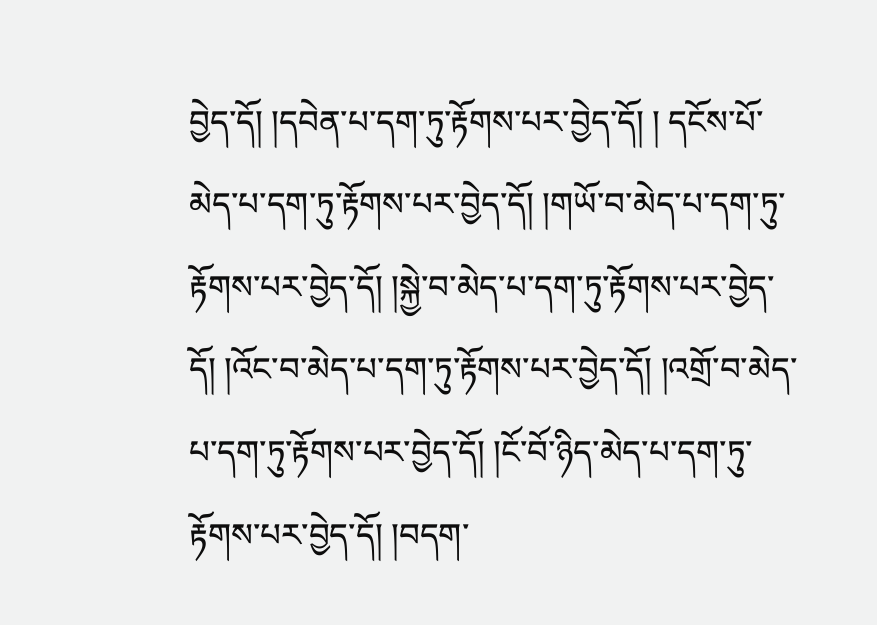བྱེད་དོ། །དབེན་པ་དག་ཏུ་རྟོགས་པར་བྱེད་དོ། ། དངོས་པོ་མེད་པ་དག་ཏུ་རྟོགས་པར་བྱེད་དོ། །གཡོ་བ་མེད་པ་དག་ཏུ་རྟོགས་པར་བྱེད་དོ། །སྐྱེ་བ་མེད་པ་དག་ཏུ་རྟོགས་པར་བྱེད་དོ། །འོང་བ་མེད་པ་དག་ཏུ་རྟོགས་པར་བྱེད་དོ། །འགྲོ་བ་མེད་པ་དག་ཏུ་རྟོགས་པར་བྱེད་དོ། །ངོ་བོ་ཉིད་མེད་པ་དག་ཏུ་རྟོགས་པར་བྱེད་དོ། །བདག་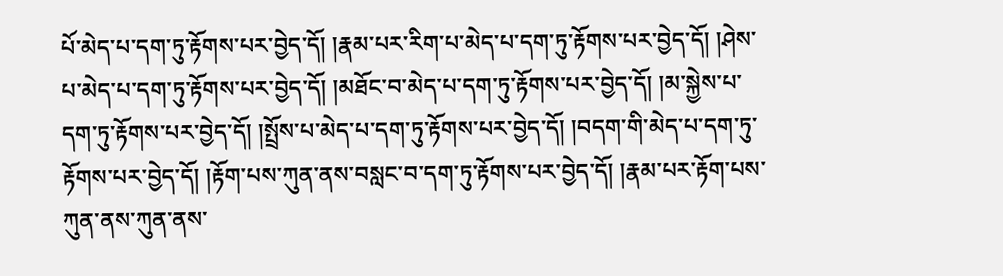པོ་མེད་པ་དག་ཏུ་རྟོགས་པར་བྱེད་དོ། །རྣམ་པར་རིག་པ་མེད་པ་དག་ཏུ་རྟོགས་པར་བྱེད་དོ། །ཤེས་
པ་མེད་པ་དག་ཏུ་རྟོགས་པར་བྱེད་དོ། །མཐོང་བ་མེད་པ་དག་ཏུ་རྟོགས་པར་བྱེད་དོ། །མ་སྐྱེས་པ་དག་ཏུ་རྟོགས་པར་བྱེད་དོ། །སྤྲོས་པ་མེད་པ་དག་ཏུ་རྟོགས་པར་བྱེད་དོ། །བདག་གི་མེད་པ་དག་ཏུ་རྟོགས་པར་བྱེད་དོ། །རྟོག་པས་ཀུན་ནས་བསླང་བ་དག་ཏུ་རྟོགས་པར་བྱེད་དོ། །རྣམ་པར་རྟོག་པས་ཀུན་ནས་ཀུན་ནས་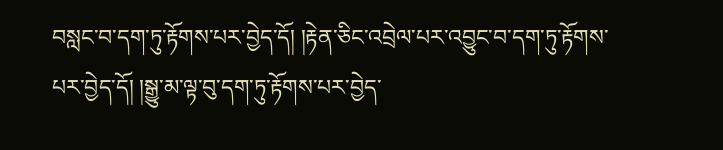བསླང་བ་དག་ཏུ་རྟོགས་པར་བྱེད་དོ། །རྟེན་ཅིང་འབྲེལ་པར་འབྱུང་བ་དག་ཏུ་རྟོགས་པར་བྱེད་དོ། །སྒྱུ་མ་ལྟ་བུ་དག་ཏུ་རྟོགས་པར་བྱེད་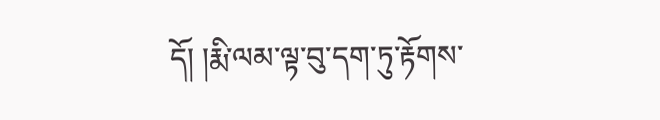དོ། །རྨི་ལམ་ལྟ་བུ་དག་ཏུ་རྟོགས་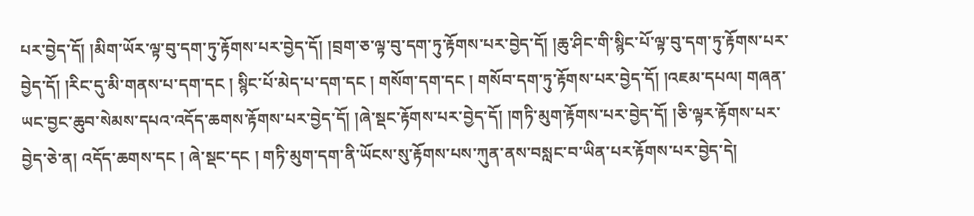པར་བྱེད་དོ། །མིག་ཡོར་ལྟ་བུ་དག་ཏུ་རྟོགས་པར་བྱེད་དོ། །བྲག་ཅ་ལྟ་བུ་དག་ཏུ་རྟོགས་པར་བྱེད་དོ། །ཆུ་ཤིང་གི་སྙིང་པོ་ལྟ་བུ་དག་ཏུ་རྟོགས་པར་བྱེད་དོ། །རིང་དུ་མི་གནས་པ་དག་དང ། སྙིང་པོ་མེད་པ་དག་དང ། གསོག་དག་དང ། གསོབ་དག་ཏུ་རྟོགས་པར་བྱེད་དོ། །འཇམ་དཔལ། གཞན་ཡང་བྱང་ཆུབ་སེམས་དཔའ་འདོད་ཆགས་རྟོགས་པར་བྱེད་དོ། །ཞེ་སྡང་རྟོགས་པར་བྱེད་དོ། །གཏི་མུག་རྟོགས་པར་བྱེད་དོ། །ཅི་ལྟར་རྟོགས་པར་བྱེད་ཅེ་ན། འདོད་ཆགས་དང ། ཞེ་སྡང་དང ། གཏི་མུག་དག་ནི་ཡོངས་སུ་རྟོགས་པས་ཀུན་ནས་བསླང་བ་ཡིན་པར་རྟོགས་པར་བྱེད་དེ།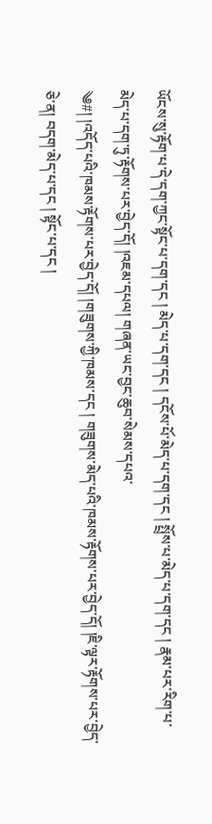ཡོངས་སུ་རྟོག་པ་དེ་དག་ཀྱང་སྟོང་པ་དག་དང ། མེད་པ་དག་དང ། དངོས་པོ་མེད་པ་དག་དང ། སྤྲོས་པ་མེད་པ་དག་དང ། རྣམ་པར་རིག་པ་མེད་པ་དག་ཏུ་རྟོགས་པར་བྱེད་དོ། །འཇམ་དཔལ། གཞན་ཡང་བྱང་ཆུབ་སེམས་དཔའ་
༄#། །འདོད་པའི་ཁམས་རྟོགས་པར་བྱེད་དོ། །གཟུགས་ཀྱི་ཁམས་དང ། གཟུགས་མེད་པའི་ཁམས་རྟོགས་པར་བྱེད་དོ། །ཇི་ལྟར་རྟོགས་པར་བྱེད་ཅེ་ན། བདག་མེད་པ་དང ། སྟོང་པ་དང །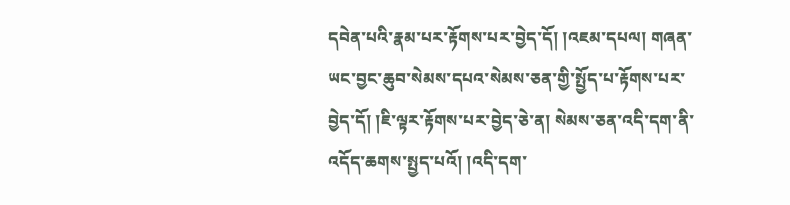དབེན་པའི་རྣམ་པར་རྟོགས་པར་བྱེད་དོ། །འཇམ་དཔལ། གཞན་ཡང་བྱང་ཆུབ་སེམས་དཔའ་སེམས་ཅན་གྱི་སྤྱོད་པ་རྟོགས་པར་བྱེད་དོ། །ཇི་ལྟར་རྟོགས་པར་བྱེད་ཅེ་ན། སེམས་ཅན་འདི་དག་ནི་འདོད་ཆགས་སྤྱད་པའོ། །འདི་དག་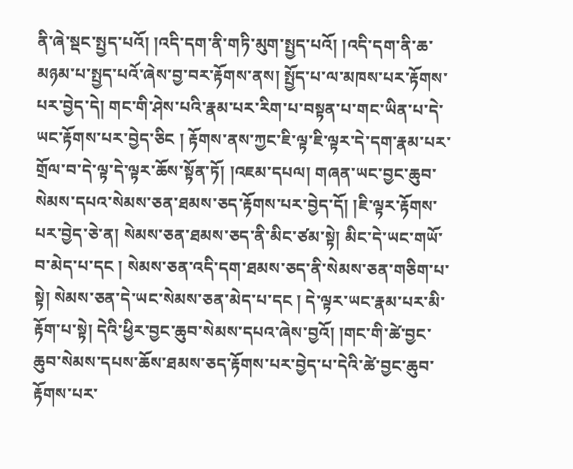ནི་ཞེ་སྡང་སྤྱད་པའོ། །འདི་དག་ནི་གཏི་མུག་སྤྱད་པའོ། །འདི་དག་ནི་ཆ་མཉམ་པ་སྤྱད་པའོ་ཞེས་བྱ་བར་རྟོགས་ནས། སྤྱོད་པ་ལ་མཁས་པར་རྟོགས་པར་བྱེད་དེ། གང་གི་ཤེས་པའི་རྣམ་པར་རིག་པ་བསྟན་པ་གང་ཡིན་པ་དེ་ཡང་རྟོགས་པར་བྱེད་ཅིང ། རྟོགས་ནས་ཀྱང་ཇི་ལྟ་ཇི་ལྟར་དེ་དག་རྣམ་པར་གྲོལ་བ་དེ་ལྟ་དེ་ལྟར་ཆོས་སྟོན་ཏོ། །འཇམ་དཔལ། གཞན་ཡང་བྱང་ཆུབ་སེམས་དཔའ་སེམས་ཅན་ཐམས་ཅད་རྟོགས་པར་བྱེད་དོ། །ཇི་ལྟར་རྟོགས་པར་བྱེད་ཅེ་ན། སེམས་ཅན་ཐམས་ཅད་ནི་མིང་ཙམ་སྟེ། མིང་དེ་ཡང་གཡོ་བ་མེད་པ་དང ། སེམས་ཅན་འདི་དག་ཐམས་ཅད་ནི་སེམས་ཅན་གཅིག་པ་སྟེ། སེམས་ཅན་དེ་ཡང་སེམས་ཅན་མེད་པ་དང ། དེ་ལྟར་ཡང་རྣམ་པར་མི་རྟོག་པ་སྟེ། དེའི་ཕྱིར་བྱང་ཆུབ་སེམས་དཔའ་ཞེས་བྱའོ། །གང་གི་ཚེ་བྱང་ཆུབ་སེམས་དཔས་ཆོས་ཐམས་ཅད་རྟོགས་པར་བྱེད་པ་དེའི་ཚེ་བྱང་ཆུབ་རྟོགས་པར་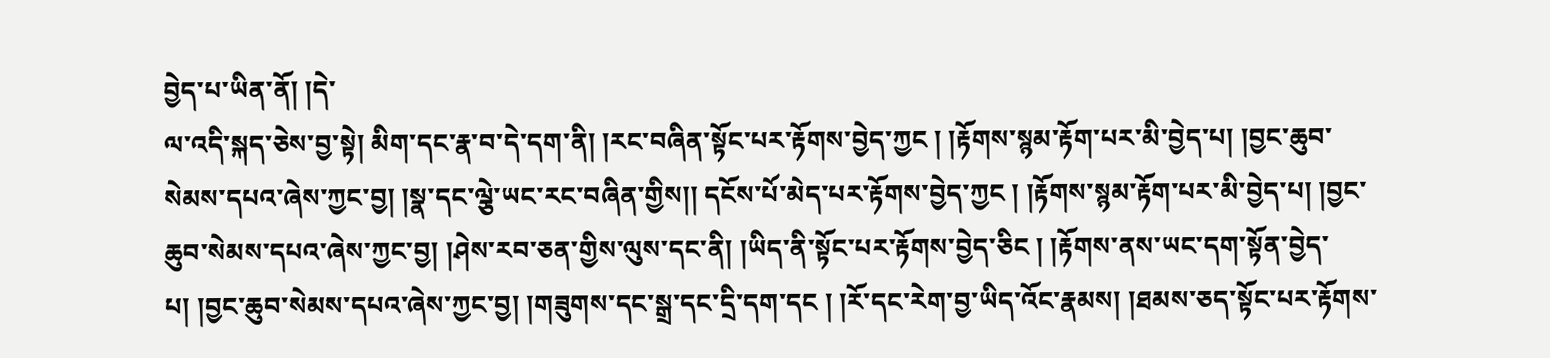བྱེད་པ་ཡིན་ནོ། །དེ་
ལ་འདི་སྐད་ཅེས་བྱ་སྟེ། མིག་དང་རྣ་བ་དེ་དག་ནི། །རང་བཞིན་སྟོང་པར་རྟོགས་བྱེད་ཀྱང ། །རྟོགས་སྙམ་རྟོག་པར་མི་བྱེད་པ། །བྱང་ཆུབ་སེམས་དཔའ་ཞེས་ཀྱང་བྱ། །སྣ་དང་ལྕེ་ཡང་རང་བཞིན་གྱིས།། དངོས་པོ་མེད་པར་རྟོགས་བྱེད་ཀྱང ། །རྟོགས་སྙམ་རྟོག་པར་མི་བྱེད་པ། །བྱང་ཆུབ་སེམས་དཔའ་ཞེས་ཀྱང་བྱ། །ཤེས་རབ་ཅན་གྱིས་ལུས་དང་ནི། །ཡིད་ནི་སྟོང་པར་རྟོགས་བྱེད་ཅིང ། །རྟོགས་ནས་ཡང་དག་སྟོན་བྱེད་པ། །བྱང་ཆུབ་སེམས་དཔའ་ཞེས་ཀྱང་བྱ། །གཟུགས་དང་སྒྲ་དང་དྲི་དག་དང ། །རོ་དང་རེག་བྱ་ཡིད་འོང་རྣམས། །ཐམས་ཅད་སྟོང་པར་རྟོགས་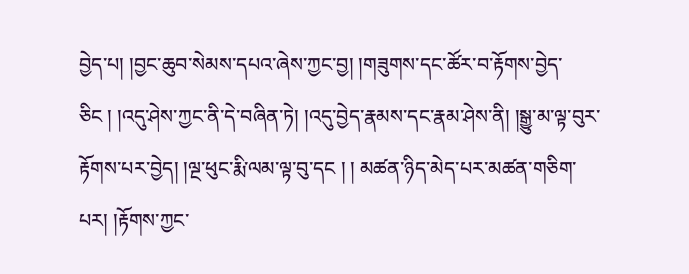བྱེད་པ། །བྱང་ཆུབ་སེམས་དཔའ་ཞེས་ཀྱང་བྱ། །གཟུགས་དང་ཚོར་བ་རྟོགས་བྱེད་ཅིང ། །འདུ་ཤེས་ཀྱང་ནི་དེ་བཞིན་ཏེ། །འདུ་བྱེད་རྣམས་དང་རྣམ་ཤེས་ནི། །སྒྱུ་མ་ལྟ་བུར་རྟོགས་པར་བྱེད། །ལྔ་ཕུང་རྨི་ལམ་ལྟ་བུ་དང ། ། མཚན་ཉིད་མེད་པར་མཚན་གཅིག་པར། །རྟོགས་ཀྱང་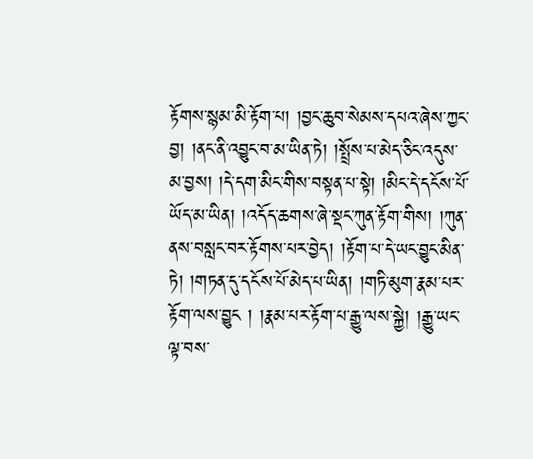རྟོགས་སྙམ་མི་རྟོག་པ། །བྱང་ཆུབ་སེམས་དཔའ་ཞེས་ཀྱང་བྱ། །ནང་ནི་འབྱུང་བ་མ་ཡིན་ཏེ། །སྤྲོས་པ་མེད་ཅིང་འདུས་མ་བྱས། །དེ་དག་མིང་གིས་བསྟན་པ་སྟེ། །མིང་དེ་དངོས་པོ་ཡོད་མ་ཡིན། །འདོད་ཆགས་ཞེ་སྡང་ཀུན་རྟོག་གིས། །ཀུན་ནས་བསླང་བར་རྟོགས་པར་བྱེད། །རྟོག་པ་དེ་ཡང་བྱུང་མིན་ཏེ། །གཏན་དུ་དངོས་པོ་མེད་པ་ཡིན། །གཏི་མུག་རྣམ་པར་རྟོག་ལས་བྱུང ། །རྣམ་པར་རྟོག་པ་རྒྱུ་ལས་སྐྱེ། །རྒྱུ་ཡང་ལྟ་བས་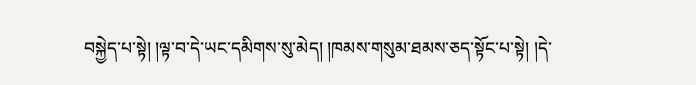བསྐྱེད་པ་སྟེ། །ལྟ་བ་དེ་ཡང་དམིགས་སུ་མེད། །ཁམས་གསུམ་ཐམས་ཅད་སྟོང་པ་སྟེ། །དེ་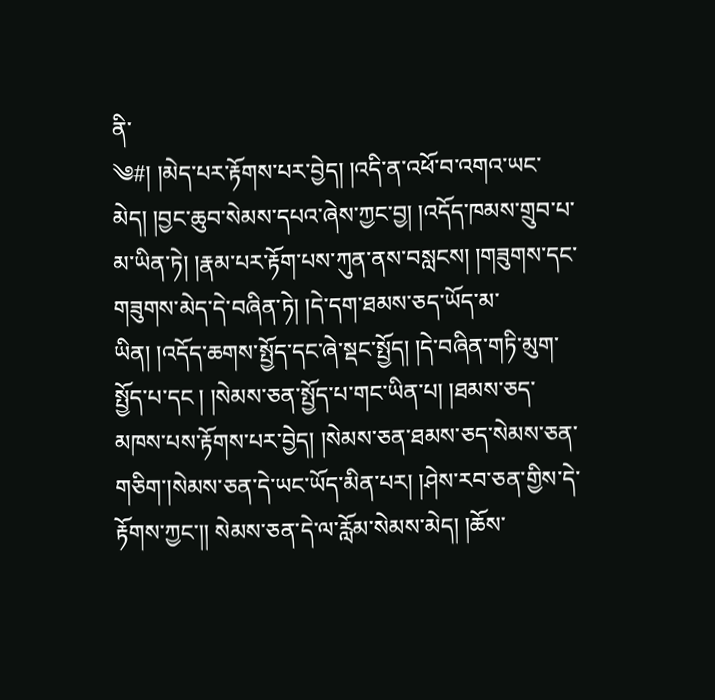ནི་
༄#། །མེད་པར་རྟོགས་པར་བྱེད། །འདི་ན་འཕོ་བ་འགའ་ཡང་མེད། །བྱང་ཆུབ་སེམས་དཔའ་ཞེས་ཀྱང་བྱ། །འདོད་ཁམས་གྲུབ་པ་མ་ཡིན་ཏེ། །རྣམ་པར་རྟོག་པས་ཀུན་ནས་བསླངས། །གཟུགས་དང་གཟུགས་མེད་དེ་བཞིན་ཏེ། །དེ་དག་ཐམས་ཅད་ཡོད་མ་ཡིན། །འདོད་ཆགས་སྤྱོད་དང་ཞེ་སྡང་སྤྱོད། །དེ་བཞིན་གཏི་མུག་སྤྱོད་པ་དང ། །སེམས་ཅན་སྤྱོད་པ་གང་ཡིན་པ། །ཐམས་ཅད་མཁས་པས་རྟོགས་པར་བྱེད། །སེམས་ཅན་ཐམས་ཅད་སེམས་ཅན་གཅིག་།སེམས་ཅན་དེ་ཡང་ཡོད་མིན་པར། །ཤེས་རབ་ཅན་གྱིས་དེ་རྟོགས་ཀྱང་།། སེམས་ཅན་དེ་ལ་རློམ་སེམས་མེད། །ཆོས་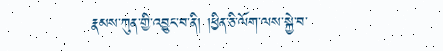རྣམས་ཀུན་གྱི་འབྱུང་བ་ནི། །ཕྱིན་ཅི་ལོག་ལས་སྐྱེ་བ་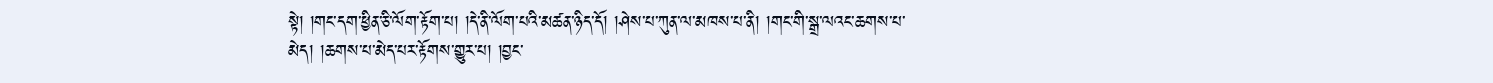སྟེ། །གང་དག་ཕྱིན་ཅི་ལོག་རྟོག་པ། །དེ་ནི་ལོག་པའི་མཚན་ཉིད་དོ། །ཤེས་པ་ཀུན་ལ་མཁས་པ་ནི། །གང་གི་སྒྲ་ལའང་ཆགས་པ་མེད། །ཆགས་པ་མེད་པར་རྟོགས་གྱུར་པ། །བྱང་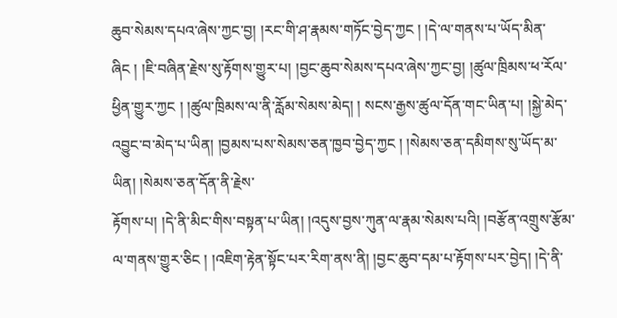ཆུབ་སེམས་དཔའ་ཞེས་ཀྱང་བྱ། །རང་གི་ཤ་རྣམས་གཏོང་བྱེད་ཀྱང ། །དེ་ལ་གནས་པ་ཡོད་མིན་ཞིང ། །ཇི་བཞིན་རྗེས་སུ་རྟོགས་གྱུར་པ། །བྱང་ཆུབ་སེམས་དཔའ་ཞེས་ཀྱང་བྱ། །ཚུལ་ཁྲིམས་ཕ་རོལ་ཕྱིན་གྱུར་ཀྱང ། །ཚུལ་ཁྲིམས་ལ་ནི་རློམ་སེམས་མེད། ། སངས་རྒྱས་ཚུལ་དོན་གང་ཡིན་པ། །སྐྱེ་མེད་འབྱུང་བ་མེད་པ་ཡིན། །བྱམས་པས་སེམས་ཅན་ཁྱབ་བྱེད་ཀྱང ། །སེམས་ཅན་དམིགས་སུ་ཡོད་མ་ཡིན། །སེམས་ཅན་དོན་ནི་རྗེས་
རྟོགས་པ། །དེ་ནི་མིང་གིས་བསྟན་པ་ཡིན། །འདུས་བྱས་ཀུན་ལ་རྣམ་སེམས་པའི། །བརྩོན་འགྲུས་རྩོམ་ལ་གནས་གྱུར་ཅིང ། །འཇིག་རྟེན་སྟོང་པར་རིག་ནས་ནི། །བྱང་ཆུབ་དམ་པ་རྟོགས་པར་བྱེད། །དེ་ནི་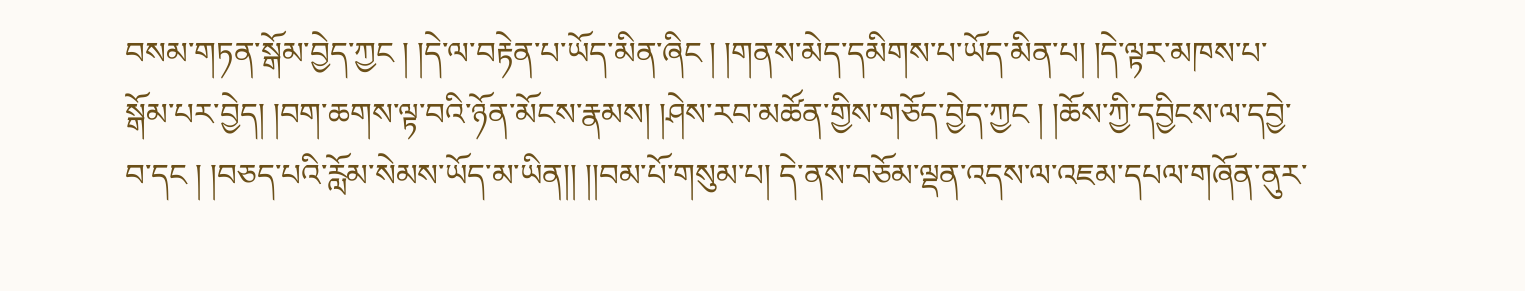བསམ་གཏན་སྒོམ་བྱེད་ཀྱང ། །དེ་ལ་བརྟེན་པ་ཡོད་མིན་ཞིང ། །གནས་མེད་དམིགས་པ་ཡོད་མིན་པ། །དེ་ལྟར་མཁས་པ་སྒོམ་པར་བྱེད། །བག་ཆགས་ལྟ་བའི་ཉོན་མོངས་རྣམས། །ཤེས་རབ་མཚོན་གྱིས་གཅོད་བྱེད་ཀྱང ། །ཆོས་ཀྱི་དབྱིངས་ལ་དབྱེ་བ་དང ། །བཅད་པའི་རློམ་སེམས་ཡོད་མ་ཡིན།། །།བམ་པོ་གསུམ་པ། དེ་ནས་བཅོམ་ལྡན་འདས་ལ་འཇམ་དཔལ་གཞོན་ནུར་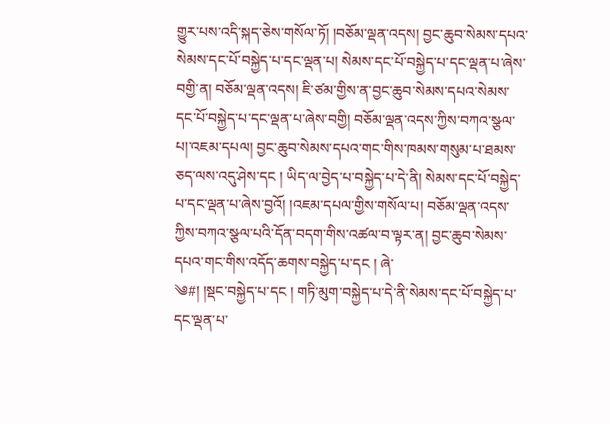གྱུར་པས་འདི་སྐད་ཅེས་གསོལ་ཏོ། །བཅོམ་ལྡན་འདས། བྱང་ཆུབ་སེམས་དཔའ་སེམས་དང་པོ་བསྐྱེད་པ་དང་ལྡན་པ། སེམས་དང་པོ་བསྐྱེད་པ་དང་ལྡན་པ་ཞེས་བགྱི་ན། བཅོམ་ལྡན་འདས། ཇི་ཙམ་གྱིས་ན་བྱང་ཆུབ་སེམས་དཔའ་སེམས་དང་པོ་བསྐྱེད་པ་དང་ལྡན་པ་ཞེས་བགྱི། བཅོམ་ལྡན་འདས་ཀྱིས་བཀའ་སྩལ་པ།་འཇམ་དཔལ། བྱང་ཆུབ་སེམས་དཔའ་གང་གིས་ཁམས་གསུམ་པ་ཐམས་ཅད་ལས་འདུ་ཤེས་དང ། ཡིད་ལ་བྱེད་པ་བསྐྱེད་པ་དེ་ནི། སེམས་དང་པོ་བསྐྱེད་པ་དང་ལྡན་པ་ཞེས་བྱའོ། །འཇམ་དཔལ་གྱིས་གསོལ་པ། བཅོམ་ལྡན་འདས་ཀྱིས་བཀའ་སྩལ་པའི་དོན་བདག་གིས་འཚལ་བ་ལྟར་ན། བྱང་ཆུབ་སེམས་དཔའ་གང་གིས་འདོད་ཆགས་བསྐྱེད་པ་དང ། ཞེ་
༄#། །སྡང་བསྐྱེད་པ་དང ། གཏི་མུག་བསྐྱེད་པ་དེ་ནི་སེམས་དང་པོ་བསྐྱེད་པ་དང་ལྡན་པ་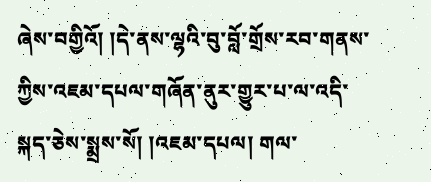ཞེས་བགྱིའོ། །དེ་ནས་ལྷའི་བུ་བློ་གྲོས་རབ་གནས་ཀྱིས་འཇམ་དཔལ་གཞོན་ནུར་གྱུར་པ་ལ་འདི་སྐད་ཅེས་སྨྲས་སོ། །འཇམ་དཔལ། གལ་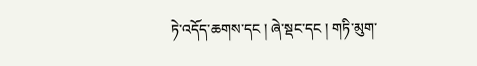ཏེ་འདོད་ཆགས་དང ། ཞེ་སྡང་དང ། གཏི་མུག་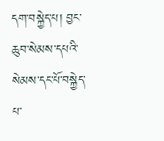དག་བསྐྱེད་པ། བྱང་ཆུབ་སེམས་དཔའི་སེམས་དང་པོ་བསྐྱེད་པ་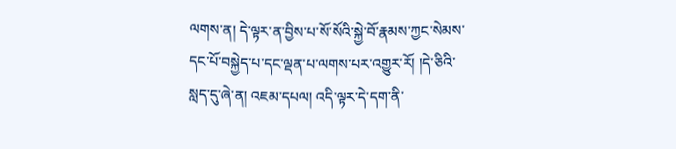ལགས་ན། དེ་ལྟར་ན་བྱིས་པ་སོ་སོའི་སྐྱེ་བོ་རྣམས་ཀྱང་སེམས་དང་པོ་བསྐྱེད་པ་དང་ལྡན་པ་ལགས་པར་འགྱུར་རོ། །དེ་ཅིའི་སླད་དུ་ཞེ་ན། འཇམ་དཔལ། འདི་ལྟར་དེ་དག་ནི་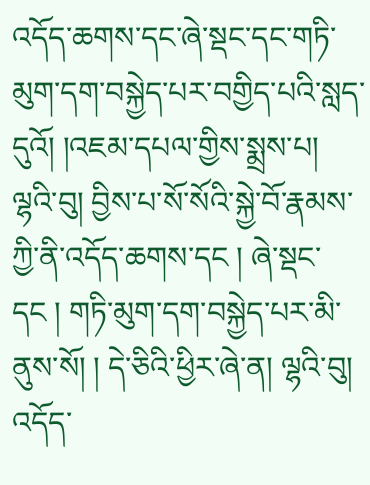འདོད་ཆགས་དང་ཞེ་སྡང་དང་གཏི་མུག་དག་བསྐྱེད་པར་བགྱིད་པའི་སླད་དུའོ། །འཇམ་དཔལ་གྱིས་སྨྲས་པ། ལྷའི་བུ། བྱིས་པ་སོ་སོའི་སྐྱེ་བོ་རྣམས་ཀྱི་ནི་འདོད་ཆགས་དང ། ཞེ་སྡང་དང ། གཏི་མུག་དག་བསྐྱེད་པར་མི་ནུས་སོ། ། དེ་ཅིའི་ཕྱིར་ཞེ་ན། ལྷའི་བུ། འདོད་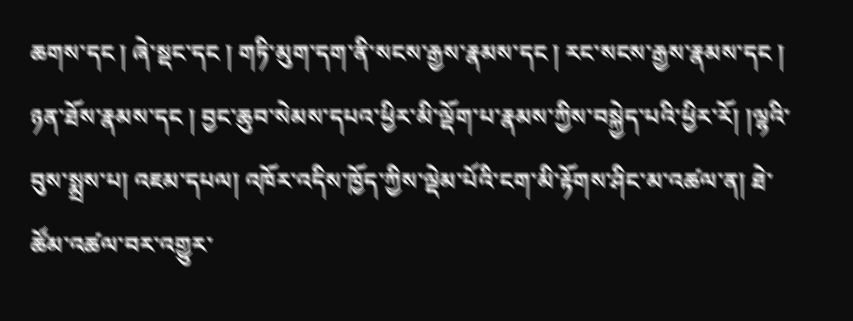ཆགས་དང ། ཞེ་སྡང་དང ། གཏི་མུག་དག་ནི་སངས་རྒྱས་རྣམས་དང ། རང་སངས་རྒྱས་རྣམས་དང ། ཉན་ཐོས་རྣམས་དང ། བྱང་ཆུབ་སེམས་དཔའ་ཕྱིར་མི་ལྡོག་པ་རྣམས་ཀྱིས་བསྐྱེད་པའི་ཕྱིར་རོ། །ལྷའི་བུས་སྨྲས་པ། འཇམ་དཔལ། འཁོར་འདིས་ཁྱོད་ཀྱིས་ལྡེམ་པོའི་ངག་མི་རྟོགས་ཤིང་མ་འཚལ་ན། ཐེ་ཚོམ་འཚལ་བར་འགྱུར་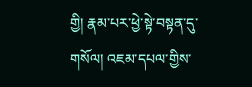གྱི། རྣམ་པར་ཕྱེ་སྟེ་བསྟན་དུ་གསོལ། འཇམ་དཔལ་གྱིས་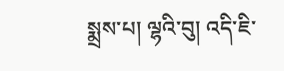སྨྲས་པ། ལྷའི་བུ། འདི་ཇི་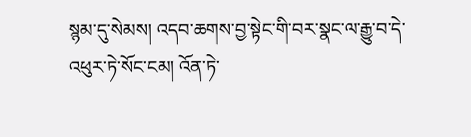སྙམ་དུ་སེམས། འདབ་ཆགས་བྱ་སྟེང་གི་བར་སྣང་ལ་རྒྱུ་བ་དེ་འཕུར་ཏེ་སོང་ངམ། འོན་ཏེ་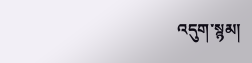འདུག་སྙམ།